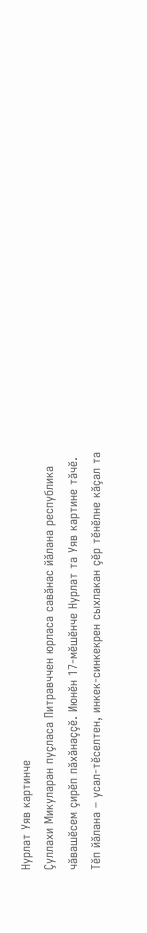Нурлат Уяв картинче
Çуллахи Микуларан пуçласа Питравччен юрласа савăнас йăлана республика чăвашӗсем çирӗп пăхăнаççӗ. Июнӗн 17-мӗшӗнче Нурлат та Уяв картине тăчӗ. Тӗп йăлана – усал-тӗселтен, инкек-синкекрен сыхлакан çӗр тӗнӗлне кăçал та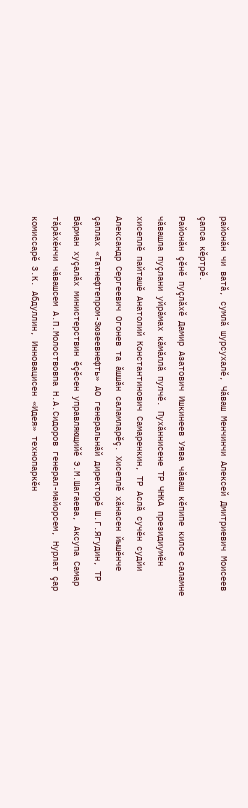районăн чи ватă, сумлă шурсухалӗ, Чăваш Менчинчи Алексей Дмитриевич Моисеев çапса кӗртрӗ.
Районăн çӗнӗ пуçлăхӗ Дамир Азатович Ишкинеев Уява чăваш кӗпипе килсе саламне чăвашла пуçлани уйрăмах кăмăллă пулчӗ. Пухăннисене ТР ЧНКА президиумӗн хисеплӗ пайташӗ Анатолий Константинович Самаренкин, ТР Аслă сучӗн судйи Александр Сергеевич Огонев та ăшшăн саламларӗç. Хисеплӗ хăнасен йышӗнче çаплах «Татнефтепром-Зюзеевнефть» АО генеральнăй директорӗ Ш.Г.Ягудин, ТР Вăрман хуçалăх министерствин ӗçӗсен управляющийӗ Э.М.Шагаева, Аксупа Самар тăрăхӗнчи чăвашсем А.П.Молоствовпа Н.А.Сидоров генерал-майорсем, Нурлат çар комиссарӗ З.К. Абдуллин, Инновацисен «Идея» технопаркӗн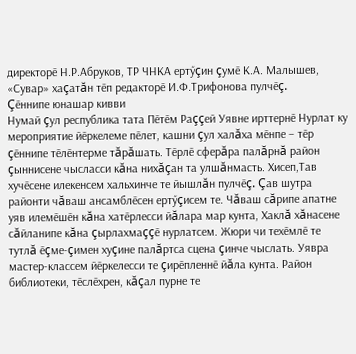директорӗ Н.Р.Абруков, ТР ЧНКА ертӳçин çумӗ К.А. Малышев, «Сувар» хаçатăн тӗп редакторӗ И.Ф.Трифонова пулчӗç.
Çӗннипе юнашар кивви
Нумай çул республика тата Пӗтӗм Раççей Уявне ирттернӗ Нурлат ку мероприятие йӗркелеме пӗлет, кашни çул халăха мӗнпе – тӗр çӗннипе тӗлӗнтерме тăрăшать. Тӗрлӗ сферăра палăрнă район çыннисене чысласси кăна нихăçан та улшăнмасть. Хисеп,Тав хучӗсене илекенсем хальхинче те йышлăн пулчӗç. Çав шутра районти чăваш ансамблӗсен ертӳçисем те. Чăваш сăрипе апатне уяв илемӗшӗн кăна хатӗрлесси йăлара мар кунта, Хаклă хăнасене сăйланипе кăна çырлахмаççӗ нурлатсем. Жюри чи техӗмлӗ те тутлă ӗçме-çимен хуçине палăртса сцена çинче чыслать. Уявра мастер-классем йӗркелесси те çирӗпленнӗ йăла кунта. Район библиотеки, тӗслӗхрен, кăçал пурне те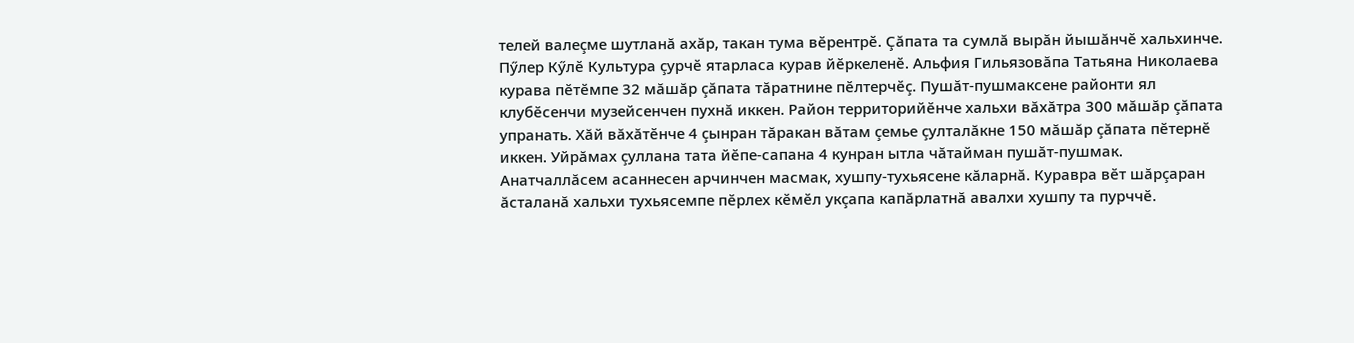телей валеçме шутланă ахăр, такан тума вӗрентрӗ. Çăпата та сумлă вырăн йышăнчӗ хальхинче. Пӳлер Кӳлӗ Культура çурчӗ ятарласа курав йӗркеленӗ. Альфия Гильязовăпа Татьяна Николаева курава пӗтӗмпе 32 мăшăр çăпата тăратнине пӗлтерчӗç. Пушăт-пушмаксене районти ял клубӗсенчи музейсенчен пухнă иккен. Район территорийӗнче хальхи вăхăтра 300 мăшăр çăпата упранать. Хăй вăхăтӗнче 4 çынран тăракан вăтам çемье çулталăкне 150 мăшăр çăпата пӗтернӗ иккен. Уйрăмах çуллана тата йӗпе-сапана 4 кунран ытла чăтайман пушăт-пушмак. Анатчаллăсем асаннесен арчинчен масмак, хушпу-тухьясене кăларнă. Куравра вӗт шăрçаран ăсталанă хальхи тухьясемпе пӗрлех кӗмӗл укçапа капăрлатнă авалхи хушпу та пурччӗ.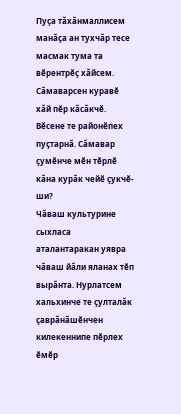Пуçа тăхăнмаллисем манăçа ан тухчăр тесе масмак тума та вӗрентрӗç хăйсем. Сăмаварсен куравӗ хăй пӗр кăсăкчӗ. Вӗсене те районӗпех пуçтарнă. Сăмавар çумӗнче мӗн тӗрлӗ кăна курăк чейӗ çукчӗ-ши?
Чăваш культурине сыхласа аталантаракан уявра чăваш йăли яланах тӗп вырăнта. Нурлатсем хальхинче те çулталăк çаврăнăшӗнчен килекеннипе пӗрлех ӗмӗр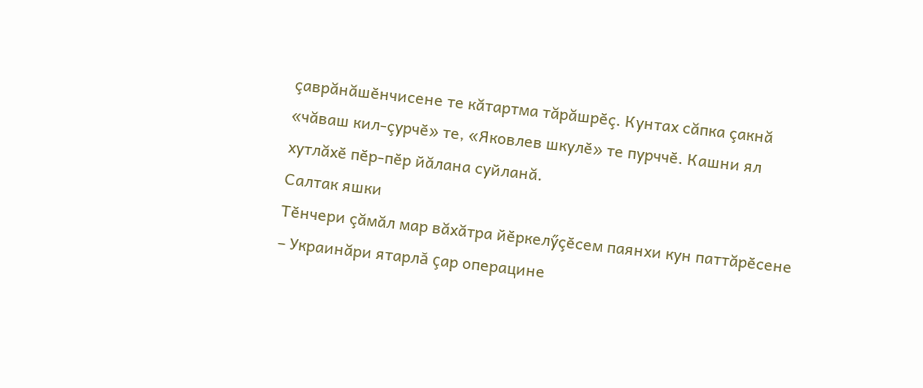çаврăнăшӗнчисене те кăтартма тăрăшрӗç. Кунтах сăпка çакнă «чăваш кил-çурчӗ» те, «Яковлев шкулӗ» те пурччӗ. Кашни ял хутлăхӗ пӗр-пӗр йăлана суйланă.
Салтак яшки
Тӗнчери çăмăл мар вăхăтра йӗркелӳçӗсем паянхи кун паттăрӗсене – Украинăри ятарлă çар операцине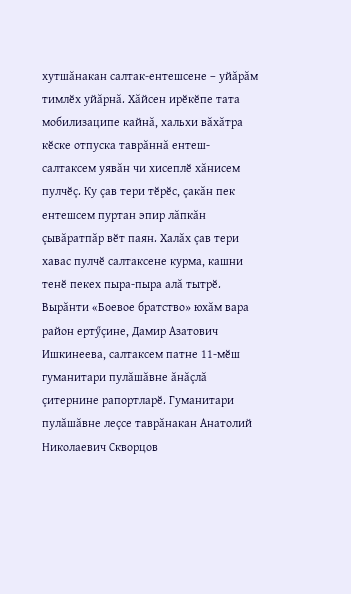хутшăнакан салтак-ентешсене – уйăрăм тимлӗх уйăрнă. Хăйсен ирӗкӗпе тата мобилизаципе кайнă, хальхи вăхăтра кӗске отпуска таврăннă ентеш-салтаксем уявăн чи хисеплӗ хăнисем пулчӗç. Ку çав тери тӗрӗс, çакăн пек ентешсем пуртан эпир лăпкăн çывăратпăр вӗт паян. Халăх çав тери хавас пулчӗ салтаксене курма, кашни тенӗ пекех пыра-пыра алă тытрӗ. Вырăнти «Боевое братство» юхăм вара район ертӳçине, Дамир Азатович Ишкинеева, салтаксем патне 11-мӗш гуманитари пулăшăвне ăнăçлă çитернине рапортларӗ. Гуманитари пулăшăвне леçсе таврăнакан Анатолий Николаевич Скворцов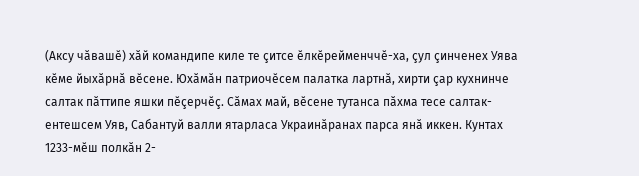(Аксу чăвашӗ) хăй командипе киле те çитсе ӗлкӗрейменччӗ-ха, çул çинченех Уява кӗме йыхăрнă вӗсене. Юхăмăн патриочӗсем палатка лартнă, хирти çар кухнинче салтак пăттипе яшки пӗçерчӗç. Сăмах май, вӗсене тутанса пăхма тесе салтак-ентешсем Уяв, Сабантуй валли ятарласа Украинăранах парса янă иккен. Кунтах 1233-мӗш полкăн 2-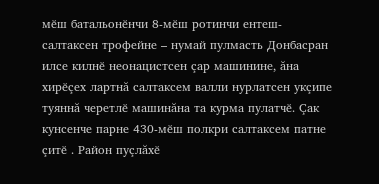мӗш батальонӗнчи 8-мӗш ротинчи ентеш-салтаксен трофейне – нумай пулмасть Донбасран илсе килнӗ неонацистсен çар машинине, ăна хирӗçех лартнă салтаксем валли нурлатсен укçипе туяннă черетлӗ машинăна та курма пулатчӗ. Çак кунсенче парне 430-мӗш полкри салтаксем патне çитӗ . Район пуçлăхӗ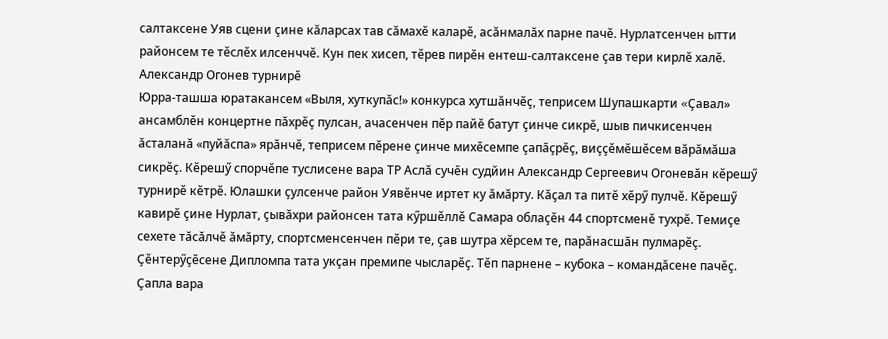салтаксене Уяв сцени çине кăларсах тав сăмахӗ каларӗ, асăнмалăх парне пачӗ. Нурлатсенчен ытти районсем те тӗслӗх илсенччӗ. Кун пек хисеп, тӗрев пирӗн ентеш-салтаксене çав тери кирлӗ халӗ.
Александр Огонев турнирӗ
Юрра-ташша юратакансем «Выля, хуткупăс!» конкурса хутшăнчӗç, теприсем Шупашкарти «Çавал» ансамблӗн концертне пăхрӗç пулсан, ачасенчен пӗр пайӗ батут çинче сикрӗ, шыв пичкисенчен ăсталанă «пуйăспа» ярăнчӗ, теприсем пӗрене çинче михӗсемпе çапăçрӗç, виççӗмӗшӗсем вăрăмăша сикрӗç. Кӗрешӳ спорчӗпе туслисене вара ТР Аслă сучӗн судйин Александр Сергеевич Огоневăн кӗрешӳ турнирӗ кӗтрӗ. Юлашки çулсенче район Уявӗнче иртет ку ăмăрту. Кăçал та питӗ хӗрӳ пулчӗ. Кӗрешӳ кавирӗ çине Нурлат, çывăхри районсен тата кӳршӗллӗ Самара облаçӗн 44 спортсменӗ тухрӗ. Темиçе сехете тăсăлчӗ ăмăрту, спортсменсенчен пӗри те, çав шутра хӗрсем те, парăнасшăн пулмарӗç. Çӗнтерӳçӗсене Дипломпа тата укçан премипе чысларӗç. Тӗп парнене – кубока – командăсене пачӗç. Çапла вара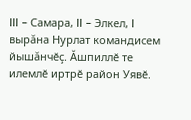III – Самара, II – Элкел, I вырăна Нурлат командисем йышăнчӗç. Ăшпиллӗ те илемлӗ иртрӗ район Уявӗ.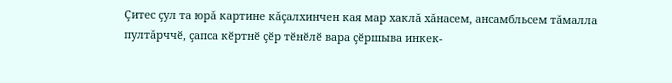Çитес çул та юрă картине кăçалхинчен кая мар хаклă хăнасем, ансамбльсем тăмалла пултăрччӗ, çапса кӗртнӗ çӗр тӗнӗлӗ вара çӗршыва инкек-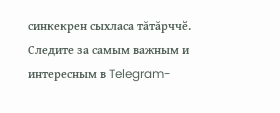синкекрен сыхласа тăтăрччӗ.
Следите за самым важным и интересным в Telegram-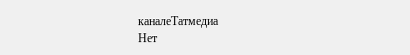каналеТатмедиа
Нет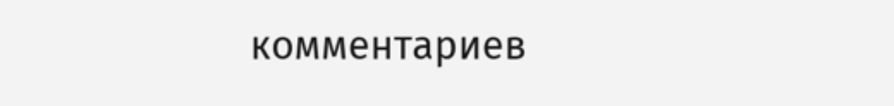комментариев